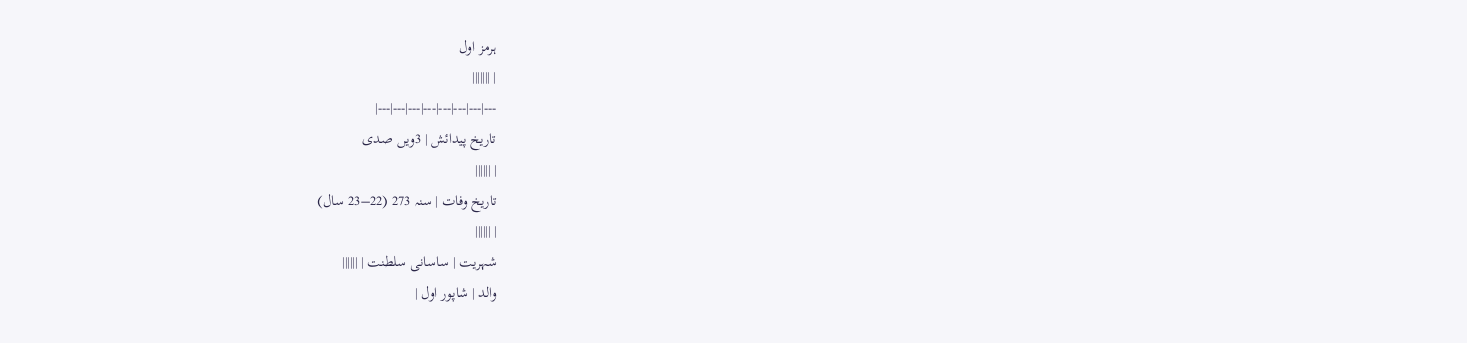ہرمز اول
| |||||||
---|---|---|---|---|---|---|---|
تاریخ پیدائش | 3ویں صدی
| ||||||
تاریخ وفات | سنہ 273 (22–23 سال)
| ||||||
شہریت | ساسانی سلطنت | ||||||
والد | شاپور اول |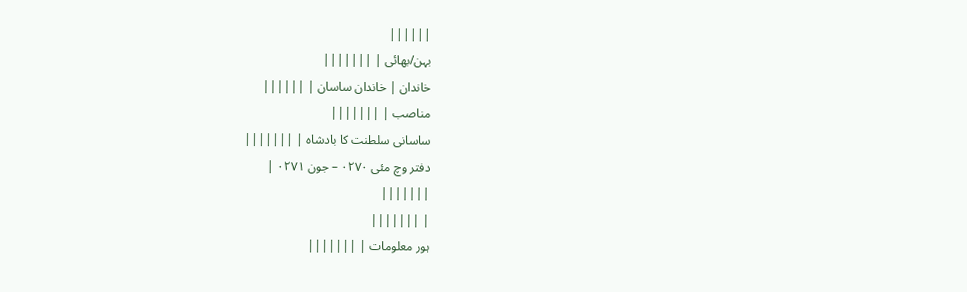||||||
بہن/بھائی | |||||||
خاندان | خاندان ساسان | ||||||
مناصب | |||||||
ساسانی سلطنت کا بادشاہ | |||||||
دفتر وچ مئی ۰۲۷۰ – جون ۰۲۷۱ |
|||||||
| |||||||
ہور معلومات | |||||||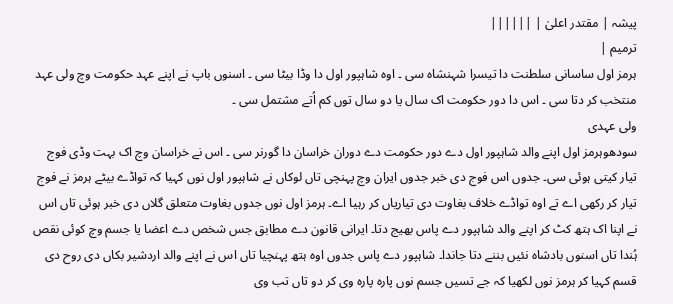پیشہ | مقتدر اعلیٰ | ||||||
ترمیم |
ہرمز اول ساسانی سلطنت دا تیسرا شہنشاہ سی ۔ اوہ شاہپور اول دا وڈا بیٹا سی ۔ اسنوں باپ نے اپنے عہد حکومت وچ ولی عہد منتخب کر دتا سی ۔ اس دا دور حکومت اک سال یا دو سال توں کم اُتے مشتمل سی ۔
ولی عہدی
سودھوہرمز اول اپنے والد شاہپور اول دے دور حکومت دے دوران خراسان دا گورنر سی ۔ اس نے خراسان وچ اک بہت وڈی فوج تیار کيتی ہوئی سی۔ جدوں اس فوج دی خبر جدوں ایران وچ پہنچی تاں لوکاں نے شاہپور اول نوں کہیا کہ تواڈے بیٹے ہرمز نے فوج تیار کر رکھی اے تے اوہ تواڈے خلاف بغاوت دی تیاریاں کر رہیا اے۔ ہرمز اول نوں جدوں بغاوت متعلق گلاں دی خبر ہوئی تاں اس نے اپنا اک ہتھ کٹ کر اپنے والد شاہپور دے پاس بھیج دتا۔ ایرانی قانون دے مطابق جس شخص دے اعضا یا جسم وچ کوئی نقص ہُندا تاں اسنوں بادشاہ نئيں بننے دتا جاندا۔ شاہپور دے پاس جدوں اوہ ہتھ پہنچیا تاں اس نے اپنے والد اردشیر بکاں دی روح دی قسم کہیا کر ہرمز نوں لکھیا کہ جے تسيں جسم نوں پارہ پارہ وی کر دو تاں تب وی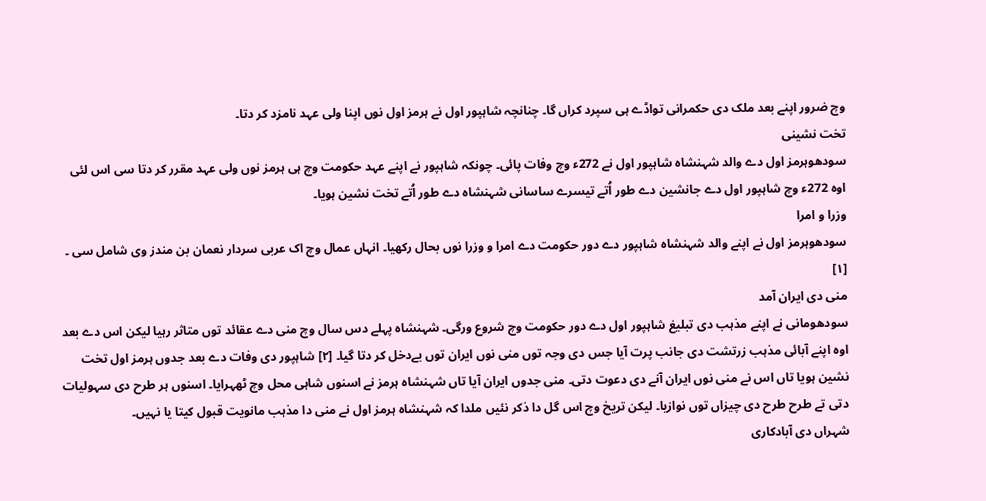وچ ضرور اپنے بعد ملک دی حکمرانی تواڈے ہی سپرد کراں گا۔ چنانچہ شاہپور اول نے ہرمز اول نوں اپنا ولی عہد نامزد کر دتا۔
تخت نشینی
سودھوہرمز اول دے والد شہنشاہ شاہپور اول نے 272ء وچ وفات پائی۔ چونکہ شاہپور نے اپنے عہد حکومت وچ ہی ہرمز نوں ولی عہد مقرر کر دتا سی اس لئی اوہ 272ء وچ شاہپور اول دے جانشین دے طور اُتے تیسرے ساسانی شہنشاہ دے طور اُتے تخت نشین ہويا۔
وزرا و امرا
سودھوہرمز اول نے اپنے والد شہنشاہ شاہپور دے دور حکومت دے امرا و وزرا نوں بحال رکھیا۔ انہاں عمال وچ اک عربی سردار نعمان بن مندز وی شامل سی ۔ [۱]
منی دی ایران آمد
سودھومانی نے اپنے مذہب دی تبلیغ شاہپور اول دے دور حکومت وچ شروع ورگی۔ شہنشاہ پہلے دس سال وچ منی دے عقائد توں متاثر رہیا لیکن اس دے بعد اوہ اپنے آبائی مذہب زرتشت دی جانب پرت آیا جس دی وجہ توں منی نوں ایران توں بےدخل کر دتا گیا۔ [۲] شاہپور دی وفات دے بعد جدوں ہرمز اول تخت نشین ہويا تاں اس نے منی نوں ایران آنے دی دعوت دتی۔ منی جدوں ایران آیا تاں شہنشاہ ہرمز نے اسنوں شاہی محل وچ ٹھہرایا۔ اسنوں ہر طرح دی سہولیات دتی تے طرح طرح دی چیزاں توں نوازیا۔ لیکن تریخ وچ اس گل دا ذکر نئيں ملدا کہ شہنشاہ ہرمز اول نے منی دا مذہب مانویت قبول کیتا یا نہيں۔
شہراں دی آبادکاری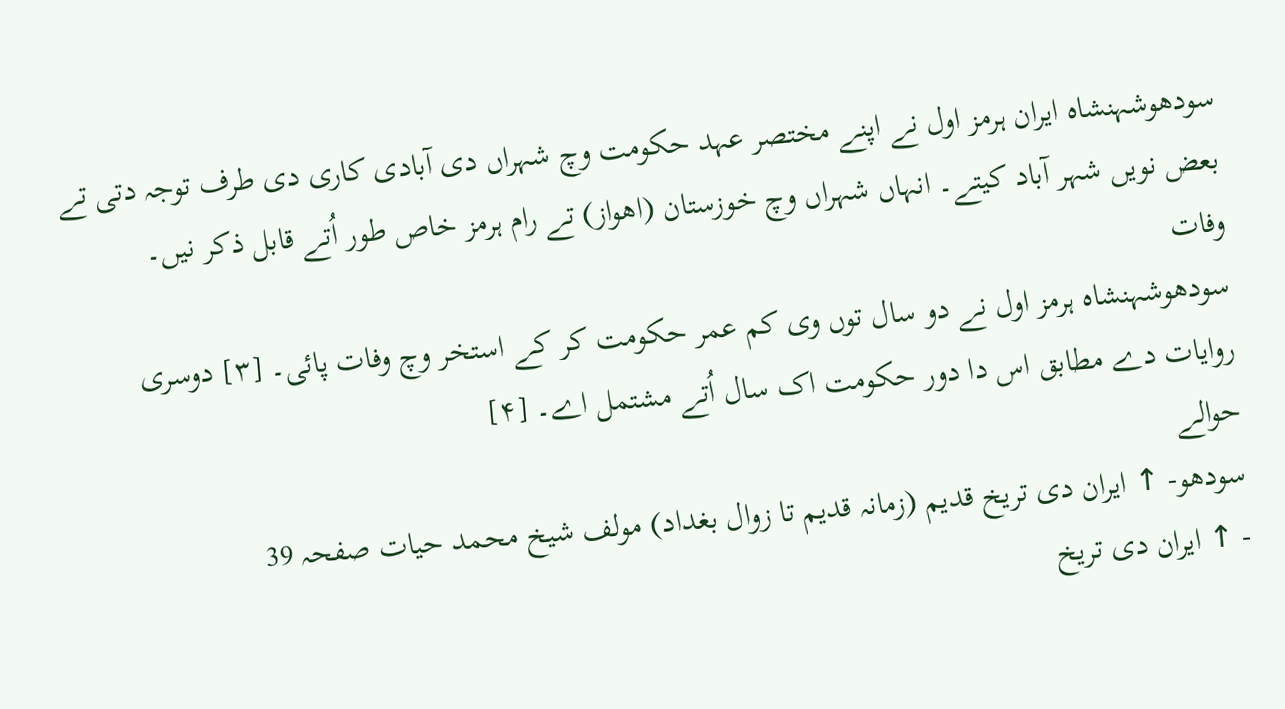سودھوشہنشاہ ایران ہرمز اول نے اپنے مختصر عہد حکومت وچ شہراں دی آبادی کاری دی طرف توجہ دتی تے بعض نويں شہر آباد کیتے۔ انہاں شہراں وچ خوزستان (اھواز) تے رام ہرمز خاص طور اُتے قابل ذکر نيں۔
وفات
سودھوشہنشاہ ہرمز اول نے دو سال توں وی کم عمر حکومت کر کے استخر وچ وفات پائی۔ [۳] دوسری روایات دے مطابق اس دا دور حکومت اک سال اُتے مشتمل اے۔ [۴]
حوالے
سودھو- ↑ ایران دی تریخ قدیم (زمانہ قدیم تا زوال بغداد) مولف شیخ محمد حیات صفحہ 39
- ↑ ایران دی تریخ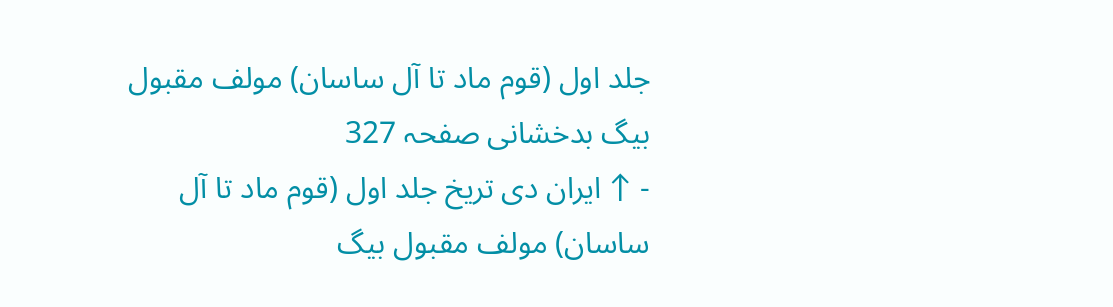جلد اول (قوم ماد تا آل ساسان) مولف مقبول بیگ بدخشانی صفحہ 327
- ↑ ایران دی تریخ جلد اول (قوم ماد تا آل ساسان) مولف مقبول بیگ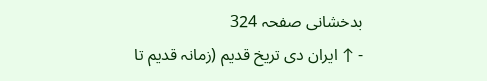بدخشانی صفحہ 324
- ↑ ایران دی تریخ قدیم (زمانہ قدیم تا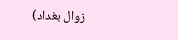زوال بغداد)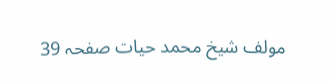مولف شیخ محمد حیات صفحہ 39